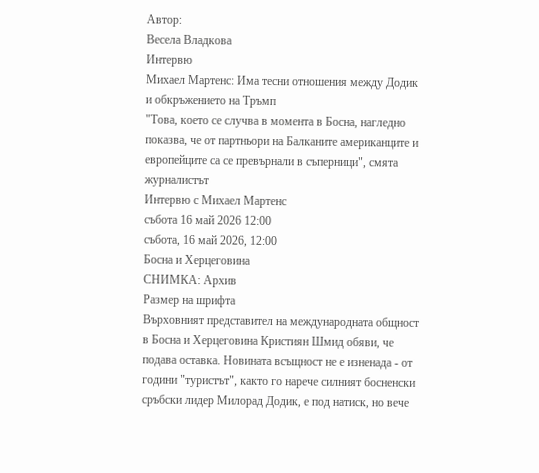Автор:
Весела Владкова
Интервю
Михаел Мартенс: Има тесни отношения между Додик и обкръжението на Тръмп
"Това, което се случва в момента в Босна, нагледно показва, че от партньори на Балканите американците и европейците са се превърнали в съперници", смята журналистът
Интервю с Михаел Мартенс
събота 16 май 2026 12:00
събота, 16 май 2026, 12:00
Босна и Херцеговина
СНИМКА: Архив
Размер на шрифта
Върховният представител на международната общност в Босна и Херцеговина Кристиян Шмид обяви, че подава оставка. Новината всъщност не е изненада - от години "туристът", както го нарече силният босненски сръбски лидер Милорад Додик, е под натиск, но вече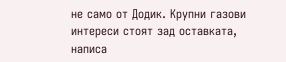не само от Додик. Крупни газови интереси стоят зад оставката, написа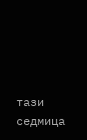тази седмица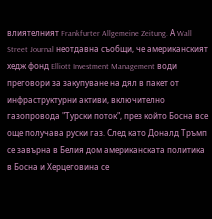влиятелният Frankfurter Allgemeine Zeitung. А Wall Street Journal неотдавна съобщи, че американският хедж фонд Elliott Investment Management води преговори за закупуване на дял в пакет от инфраструктурни активи, включително газопровода "Турски поток", през който Босна все още получава руски газ. След като Доналд Тръмп се завърна в Белия дом американската политика в Босна и Херцеговина се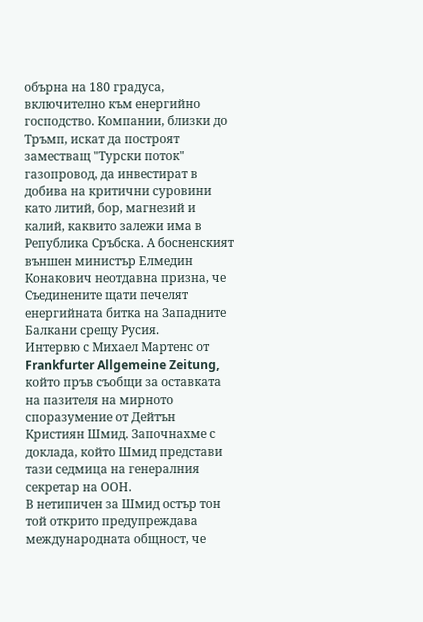обърна на 180 градуса, включително към енергийно господство. Компании, близки до Тръмп, искат да построят заместващ "Турски поток" газопровод, да инвестират в добива на критични суровини като литий, бор, магнезий и калий, каквито залежи има в Република Сръбска. А босненският външен министър Елмедин Конакович неотдавна призна, че Съединените щати печелят енергийната битка на Западните Балкани срещу Русия.
Интервю с Михаел Мартенс от Frankfurter Allgemeine Zeitung, който пръв съобщи за оставката на пазителя на мирното споразумение от Дейтън Кристиян Шмид. Започнахме с доклада, който Шмид представи тази седмица на генералния секретар на ООН.
В нетипичен за Шмид остър тон той открито предупреждава международната общност, че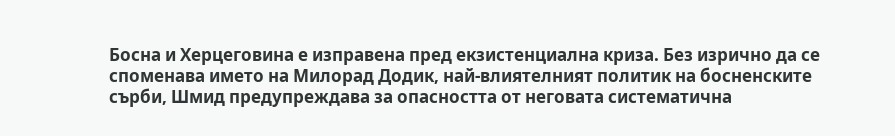Босна и Херцеговина е изправена пред екзистенциална криза. Без изрично да се споменава името на Милорад Додик, най-влиятелният политик на босненските сърби, Шмид предупреждава за опасността от неговата систематична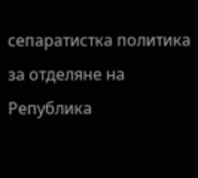сепаратистка политика за отделяне на Република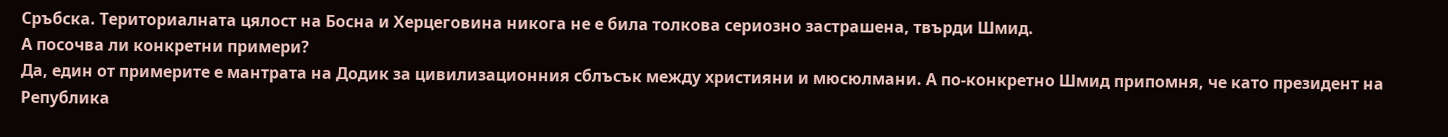Сръбска. Териториалната цялост на Босна и Херцеговина никога не е била толкова сериозно застрашена, твърди Шмид.
А посочва ли конкретни примери?
Да, един от примерите е мантрата на Додик за цивилизационния сблъсък между християни и мюсюлмани. А по-конкретно Шмид припомня, че като президент на Република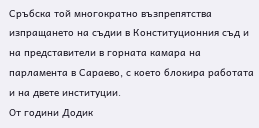Сръбска той многократно възпрепятства изпращането на съдии в Конституционния съд и на представители в горната камара на парламента в Сараево, с което блокира работата и на двете институции.
От години Додик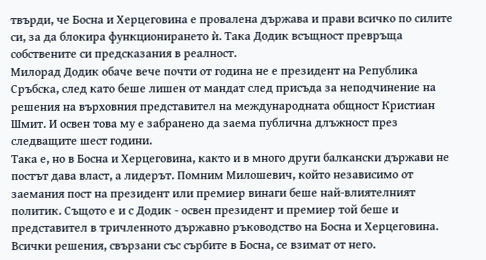твърди, че Босна и Херцеговина е провалена държава и прави всичко по силите си, за да блокира функционирането ѝ. Така Додик всъщност превръща собствените си предсказания в реалност.
Милорад Додик обаче вече почти от година не е президент на Република Сръбска, след като беше лишен от мандат след присъда за неподчинение на решения на върховния представител на международната общност Кристиан Шмит. И освен това му е забранено да заема публична длъжност през следващите шест години.
Така е, но в Босна и Херцеговина, както и в много други балкански държави не постът дава власт, а лидерът. Помним Милошевич, който независимо от заемания пост на президент или премиер винаги беше най-влиятелният политик. Същото е и с Додик - освен президент и премиер той беше и представител в тричленното държавно ръководство на Босна и Херцеговина. Всички решения, свързани със сърбите в Босна, се взимат от него.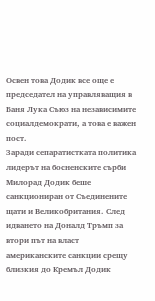Освен това Додик все още е председател на управляващия в Баня Лука Съюз на независимите социалдемократи, а това е важен пост.
Заради сепаратистката политика лидерът на босненските сърби Милорад Додик беше санкциониран от Съединените щати и Великобритания. След идването на Доналд Тръмп за втори път на власт американските санкции срещу близкия до Кремъл Додик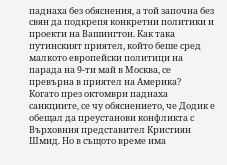паднаха без обяснения, а той започна без свян да подкрепя конкретни политики и проекти на Вашингтон. Как така путинският приятел, който беше сред малкото европейски политици на парада на 9-ти май в Москва, се превърна в приятел на Америка?
Когато през октомври паднаха санкциите, се чу обяснението, че Додик е обещал да преустанови конфликта с Върховния представител Кристиян Шмид. Но в същото време има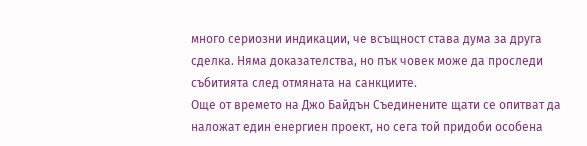много сериозни индикации, че всъщност става дума за друга сделка. Няма доказателства, но пък човек може да проследи събитията след отмяната на санкциите.
Още от времето на Джо Байдън Съединените щати се опитват да наложат един енергиен проект, но сега той придоби особена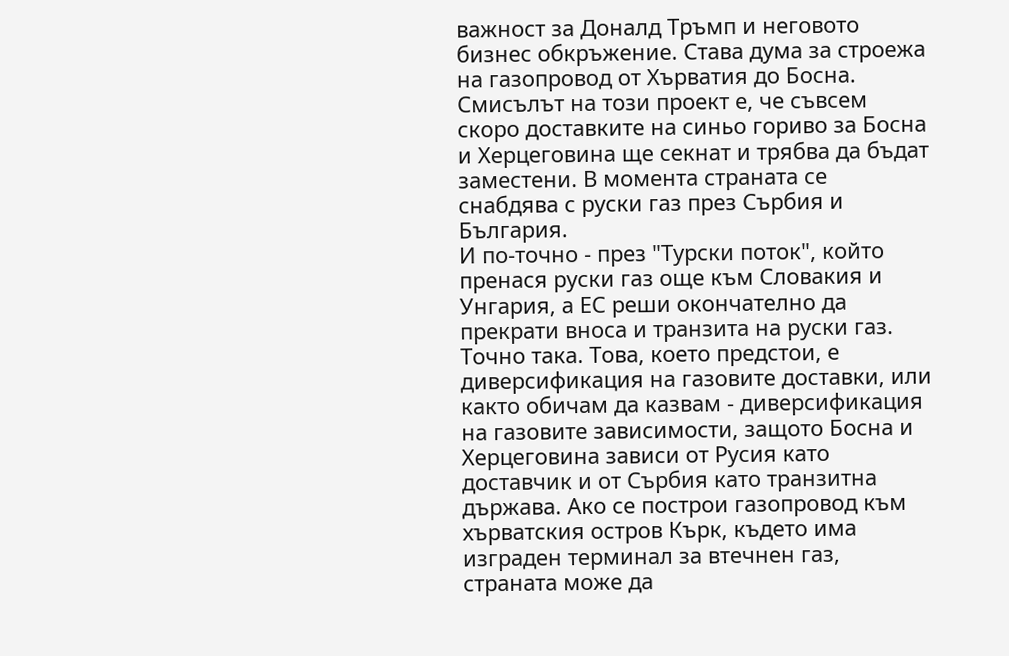важност за Доналд Тръмп и неговото бизнес обкръжение. Става дума за строежа на газопровод от Хърватия до Босна. Смисълът на този проект е, че съвсем скоро доставките на синьо гориво за Босна и Херцеговина ще секнат и трябва да бъдат заместени. В момента страната се снабдява с руски газ през Сърбия и България.
И по-точно - през "Турски поток", който пренася руски газ още към Словакия и Унгария, а ЕС реши окончателно да прекрати вноса и транзита на руски газ.
Точно така. Това, което предстои, е диверсификация на газовите доставки, или както обичам да казвам - диверсификация на газовите зависимости, защото Босна и Херцеговина зависи от Русия като доставчик и от Сърбия като транзитна държава. Ако се построи газопровод към хърватския остров Кърк, където има изграден терминал за втечнен газ, страната може да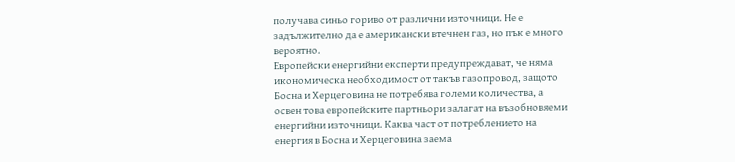получава синьо гориво от различни източници. Не е задължително да е американски втечнен газ, но пък е много вероятно.
Европейски енергийни експерти предупреждават, че няма икономическа необходимост от такъв газопровод, защото Босна и Херцеговина не потребява големи количества, а освен това европейските партньори залагат на възобновяеми енергийни източници. Каква част от потреблението на енергия в Босна и Херцеговина заема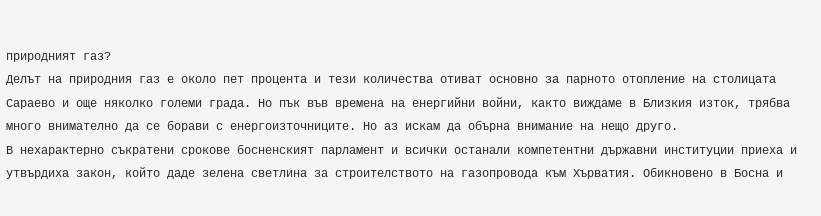природният газ?
Делът на природния газ е около пет процента и тези количества отиват основно за парното отопление на столицата Сараево и още няколко големи града. Но пък във времена на енергийни войни, както виждаме в Близкия изток, трябва много внимателно да се борави с енергоизточниците. Но аз искам да обърна внимание на нещо друго.
В нехарактерно съкратени срокове босненският парламент и всички останали компетентни държавни институции приеха и утвърдиха закон, който даде зелена светлина за строителството на газопровода към Хърватия. Обикновено в Босна и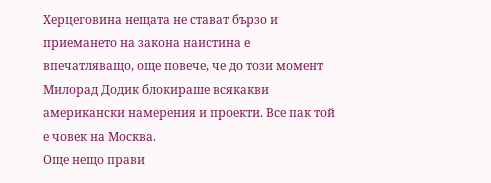Херцеговина нещата не стават бързо и приемането на закона наистина е впечатляващо, още повече, че до този момент Милорад Додик блокираше всякакви американски намерения и проекти. Все пак той е човек на Москва.
Още нещо прави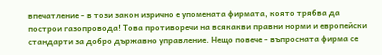впечатление - в този закон изрично е упомената фирмата, която трябва да построи газопровода! Това противоречи на всякакви правни норми и европейски стандарти за добро държавно управление. Нещо повече - въпросната фирма се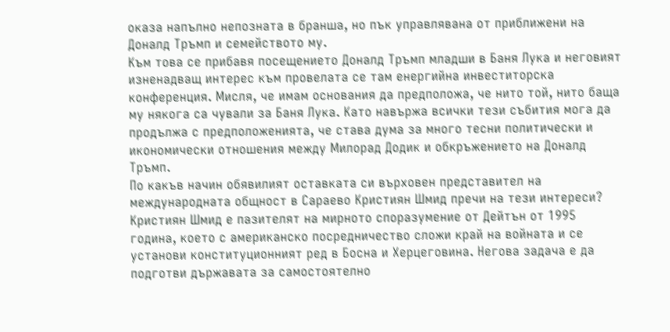оказа напълно непозната в бранша, но пък управлявана от приближени на Доналд Тръмп и семейството му.
Към това се прибавя посещението Доналд Тръмп младши в Баня Лука и неговият изненадващ интерес към провелата се там енергийна инвеститорска конференция. Мисля, че имам основания да предположа, че нито той, нито баща му някога са чували за Баня Лука. Като навържа всички тези събития мога да продължа с предположенията, че става дума за много тесни политически и икономически отношения между Милорад Додик и обкръжението на Доналд Тръмп.
По какъв начин обявилият оставката си върховен представител на международната общност в Сараево Кристиян Шмид пречи на тези интереси?
Кристиян Шмид е пазителят на мирното споразумение от Дейтън от 1995 година, което с американско посредничество сложи край на войната и се установи конституционният ред в Босна и Херцеговина. Негова задача е да подготви държавата за самостоятелно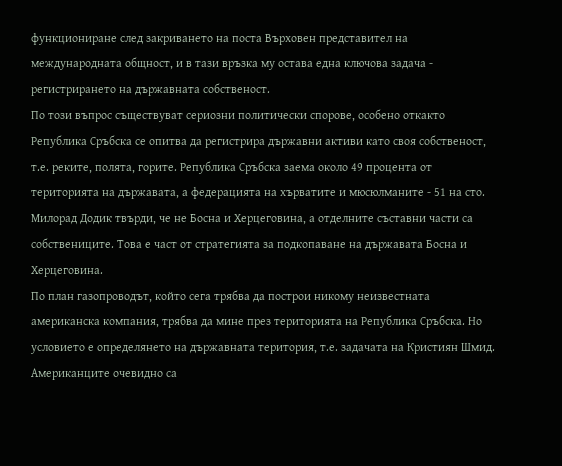функциониране след закриването на поста Върховен представител на международната общност, и в тази връзка му остава една ключова задача - регистрирането на държавната собственост.
По този въпрос съществуват сериозни политически спорове, особено откакто Република Сръбска се опитва да регистрира държавни активи като своя собственост, т.е. реките, полята, горите. Република Сръбска заема около 49 процента от територията на държавата, а федерацията на хърватите и мюсюлманите - 51 на сто. Милорад Додик твърди, че не Босна и Херцеговина, а отделните съставни части са собствениците. Това е част от стратегията за подкопаване на държавата Босна и Херцеговина.
По план газопроводът, който сега трябва да построи никому неизвестната американска компания, трябва да мине през територията на Република Сръбска. Но условието е определянето на държавната територия, т.е. задачата на Кристиян Шмид. Американците очевидно са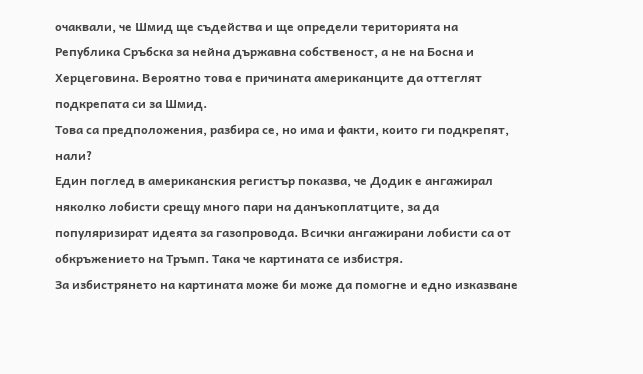очаквали, че Шмид ще съдейства и ще определи територията на Република Сръбска за нейна държавна собственост, а не на Босна и Херцеговина. Вероятно това е причината американците да оттеглят подкрепата си за Шмид.
Това са предположения, разбира се, но има и факти, които ги подкрепят, нали?
Един поглед в американския регистър показва, че Додик е ангажирал няколко лобисти срещу много пари на данъкоплатците, за да популяризират идеята за газопровода. Всички ангажирани лобисти са от обкръжението на Тръмп. Така че картината се избистря.
За избистрянето на картината може би може да помогне и едно изказване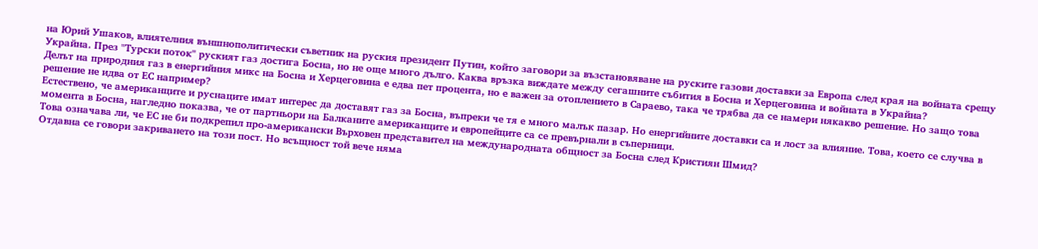на Юрий Ушаков, влиятелния външнополитически съветник на руския президент Путин, който заговори за възстановяване на руските газови доставки за Европа след края на войната срещу Украйна. През "Турски поток" руският газ достига Босна, но не още много дълго. Каква връзка виждате между сегашните събития в Босна и Херцеговина и войната в Украйна?
Делът на природния газ в енергийния микс на Босна и Херцеговина е едва пет процента, но е важен за отоплението в Сараево, така че трябва да се намери някакво решение. Но защо това решение не идва от ЕС например?
Естествено, че американците и руснаците имат интерес да доставят газ за Босна, въпреки че тя е много малък пазар. Но енергийните доставки са и лост за влияние. Това, което се случва в момента в Босна, нагледно показва, че от партньори на Балканите американците и европейците са се превърнали в съперници.
Това означава ли, че ЕС не би подкрепил про-американски Върховен представител на международната общност за Босна след Кристиян Шмид?
Отдавна се говори закриването на този пост. Но всъщност той вече няма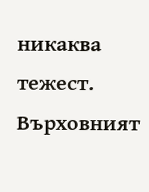никаква тежест. Върховният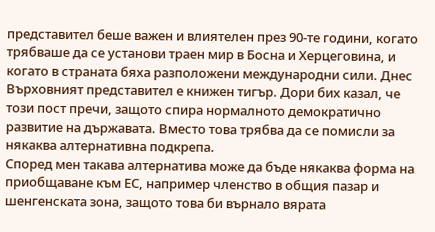представител беше важен и влиятелен през 90-те години, когато трябваше да се установи траен мир в Босна и Херцеговина, и когато в страната бяха разположени международни сили. Днес Върховният представител е книжен тигър. Дори бих казал, че този пост пречи, защото спира нормалното демократично развитие на държавата. Вместо това трябва да се помисли за някаква алтернативна подкрепа.
Според мен такава алтернатива може да бъде някаква форма на приобщаване към ЕС, например членство в общия пазар и шенгенската зона, защото това би върнало вярата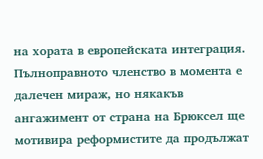на хората в европейската интеграция. Пълноправното членство в момента е далечен мираж, но някакъв ангажимент от страна на Брюксел ще мотивира реформистите да продължат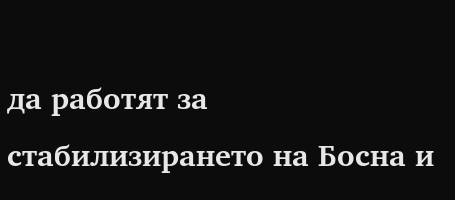да работят за стабилизирането на Босна и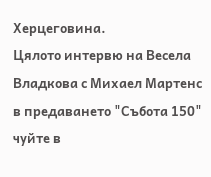Херцеговина.
Цялото интервю на Весела Владкова с Михаел Мартенс в предаването "Събота 150" чуйте в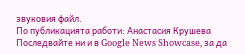звуковия файл.
По публикацията работи: Анастасия Крушева
Последвайте ни и в Google News Showcase, за да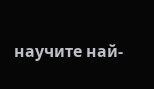научите най-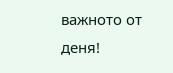важното от деня!